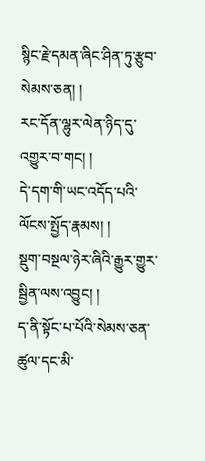སྙིང་རྗེ་དམན་ཞིང་ཤིན་ཏུ་རྩུབ་སེམས་ཅན། །
རང་དོན་ལྷུར་ལེན་ཉིད་དུ་འགྱུར་བ་གང། །
དེ་དག་གི་ཡང་འདོད་པའི་ལོངས་སྤྱོད་རྣམས། །
སྡུག་བསྔལ་ཉེར་ཞིའི་རྒྱུར་གྱུར་སྦྱིན་ལས་འབྱུང། །
ད་ནི་སྟོང་པ་པོའི་སེམས་ཅན་ཚུལ་དང་མི་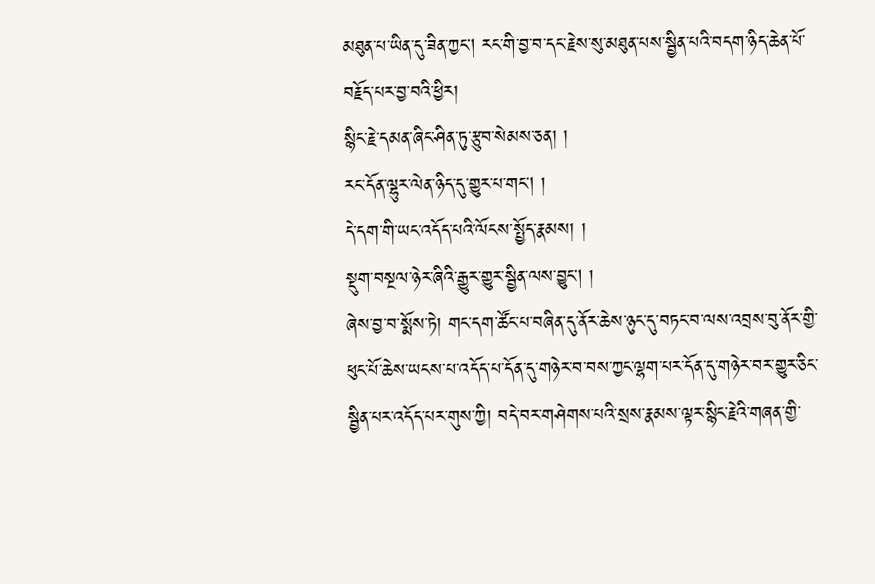མཐུན་པ་ཡིན་དུ་ཟིན་ཀྱང། རང་གི་བྱ་བ་དང་རྗེས་སུ་མཐུན་པས་སྦྱིན་པའི་བདག་ཉིད་ཆེན་པོ་བརྗོད་པར་བྱ་བའི་ཕྱིར།
སྙིང་རྗེ་དམན་ཞིང་ཤིན་ཏུ་རྩུབ་སེམས་ཅན། །
རང་དོན་ལྷུར་ལེན་ཉིད་དུ་གྱུར་པ་གང། །
དེ་དག་གི་ཡང་འདོད་པའི་ལོངས་སྤྱོད་རྣམས། །
སྡུག་བསྔལ་ཉེར་ཞིའི་རྒྱུར་གྱུར་སྦྱིན་ལས་བྱུང། །
ཞེས་བྱ་བ་སྨོས་ཏེ། གང་དག་ཚོང་པ་བཞིན་དུ་ནོར་ཆེས་ཉུང་དུ་བཏང་བ་ལས་འབྲས་བུ་ནོར་གྱི་ཕུང་པོ་ཆེས་ཡངས་པ་འདོད་པ་དོན་དུ་གཉེར་བ་བས་ཀྱང་ལྷག་པར་དོན་དུ་གཉེར་བར་གྱུར་ཅིང་སྦྱིན་པར་འདོད་པར་གུས་ཀྱི། བདེ་བར་གཤེགས་པའི་སྲས་རྣམས་ལྟར་སྙིང་རྗེའི་གཞན་གྱི་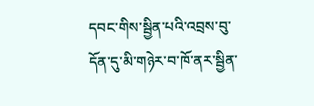དབང་གིས་སྦྱིན་པའི་འབྲས་བུ་དོན་དུ་མི་གཉེར་བ་ཁོ་ནར་སྦྱིན་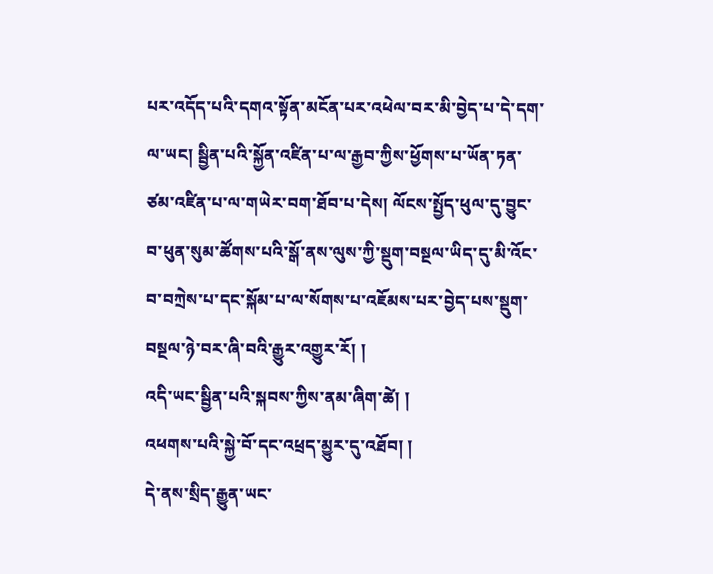པར་འདོད་པའི་དགའ་སྟོན་མངོན་པར་འཕེལ་བར་མི་བྱེད་པ་དེ་དག་ལ་ཡང། སྦྱིན་པའི་སྐྱོན་འཛིན་པ་ལ་རྒྱབ་ཀྱིས་ཕྱོགས་པ་ཡོན་ཏན་ཙམ་འཛིན་པ་ལ་གཡེར་བག་ཐོབ་པ་དེས། ལོངས་སྤྱོད་ཕུལ་དུ་བྱུང་བ་ཕུན་སུམ་ཚོགས་པའི་སྒོ་ནས་ལུས་ཀྱི་སྡུག་བསྔལ་ཡིད་དུ་མི་འོང་བ་བཀྲེས་པ་དང་སྐོམ་པ་ལ་སོགས་པ་འཇོམས་པར་བྱེད་པས་སྡུག་བསྔལ་ཉེ་བར་ཞི་བའི་རྒྱུར་འགྱུར་རོ། །
འདི་ཡང་སྦྱིན་པའི་སྐབས་ཀྱིས་ནམ་ཞིག་ཚེ། །
འཕགས་པའི་སྐྱེ་བོ་དང་འཕྲད་མྱུར་དུ་འཐོབ། །
དེ་ནས་སྲིད་རྒྱུན་ཡང་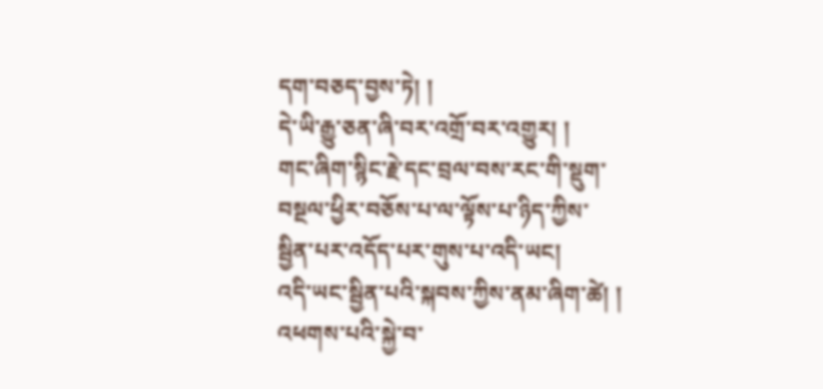དག་བཅད་བྱས་ཏེ། །
དེ་ཡི་རྒྱུ་ཅན་ཞི་བར་འགྲོ་བར་འགྱུར། །
གང་ཞིག་སྙིང་རྗེ་དང་བྲལ་བས་རང་གི་སྡུག་བསྔལ་ཕྱིར་བཅོས་པ་ལ་ལྟོས་པ་ཉིད་ཀྱིས་སྦྱིན་པར་འདོད་པར་གུས་པ་འདི་ཡང།
འདི་ཡང་སྦྱིན་པའི་སྐབས་ཀྱིས་ནམ་ཞིག་ཚེ། །
འཕགས་པའི་སྐྱེ་བ་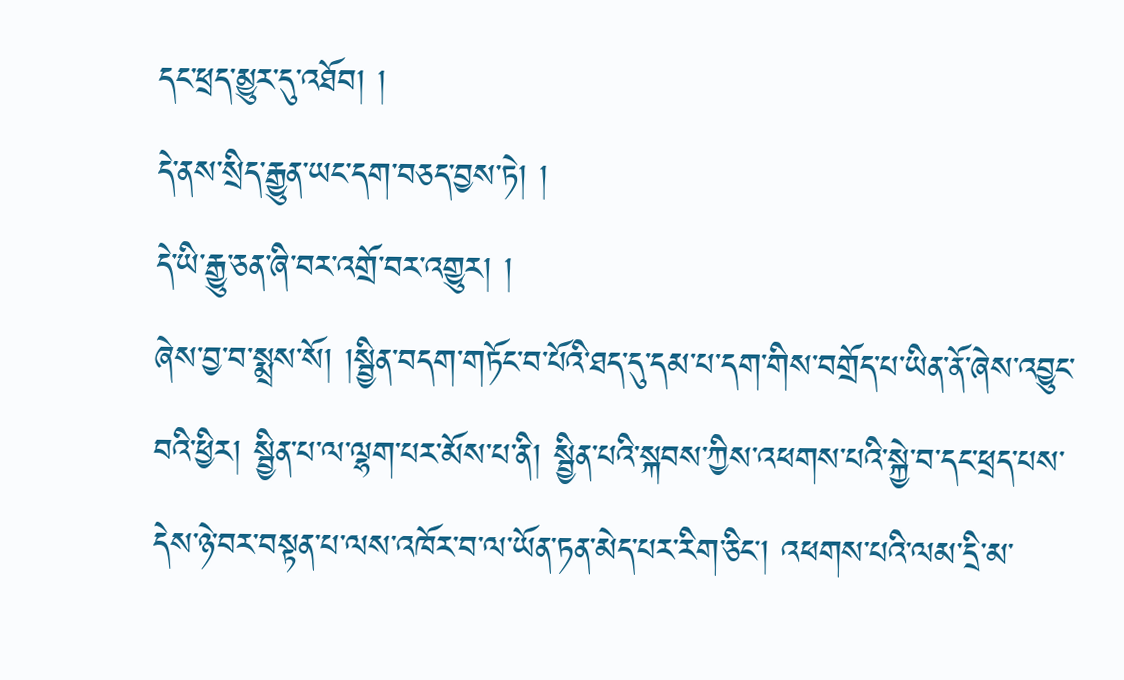དང་ཕྲད་མྱུར་དུ་འཐོབ། །
དེ་ནས་སྲིད་རྒྱུན་ཡང་དག་བཅད་བྱས་ཏེ། །
དེ་ཡི་རྒྱུ་ཅན་ཞི་བར་འགྲོ་བར་འགྱུར། །
ཞེས་བྱ་བ་སྨྲས་སོ། །སྦྱིན་བདག་གཏོང་བ་པོའི་ཐད་དུ་དམ་པ་དག་གིས་བགྲོད་པ་ཡིན་ནོ་ཞེས་འབྱུང་བའི་ཕྱིར། སྦྱིན་པ་ལ་ལྷག་པར་མོས་པ་ནི། སྦྱིན་པའི་སྐབས་ཀྱིས་འཕགས་པའི་སྐྱེ་བ་དང་ཕྲད་པས་དེས་ཉེ་བར་བསྟན་པ་ལས་འཁོར་བ་ལ་ཡོན་ཏན་མེད་པར་རིག་ཅིང། འཕགས་པའི་ལམ་དྲི་མ་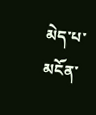མེད་པ་མངོན་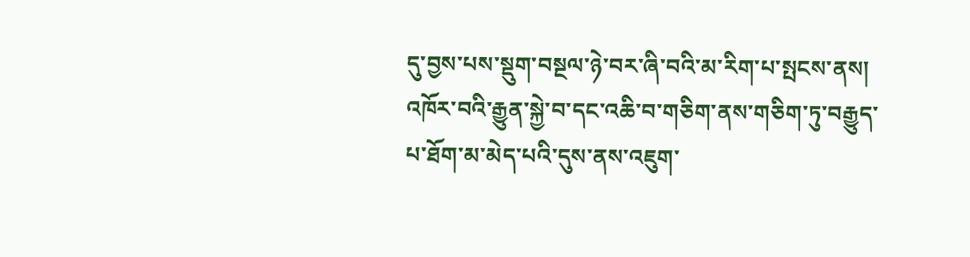དུ་བྱས་པས་སྡུག་བསྔལ་ཉེ་བར་ཞི་བའི་མ་རིག་པ་སྤངས་ནས། འཁོར་བའི་རྒྱུན་སྐྱེ་བ་དང་འཆི་བ་གཅིག་ནས་གཅིག་ཏུ་བརྒྱུད་པ་ཐོག་མ་མེད་པའི་དུས་ནས་འཇུག་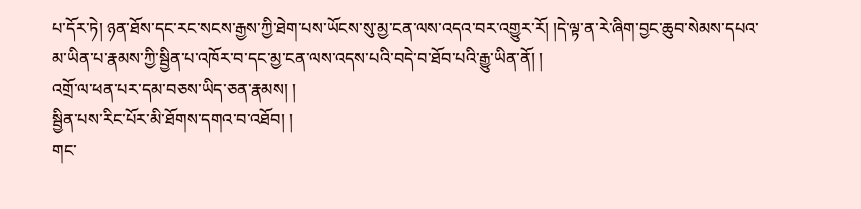པ་དོར་ཏེ། ཉན་ཐོས་དང་རང་སངས་རྒྱས་ཀྱི་ཐེག་པས་ཡོངས་སུ་མྱ་ངན་ལས་འདའ་བར་འགྱུར་རོ། །དེ་ལྟ་ན་རེ་ཞིག་བྱང་ཆུབ་སེམས་དཔའ་མ་ཡིན་པ་རྣམས་ཀྱི་སྦྱིན་པ་འཁོར་བ་དང་མྱ་ངན་ལས་འདས་པའི་བདེ་བ་ཐོབ་པའི་རྒྱུ་ཡིན་ནོ། །
འགྲོ་ལ་ཕན་པར་དམ་བཅས་ཡིད་ཅན་རྣམས། །
སྦྱིན་པས་རིང་པོར་མི་ཐོགས་དགའ་བ་འཐོབ། །
གང་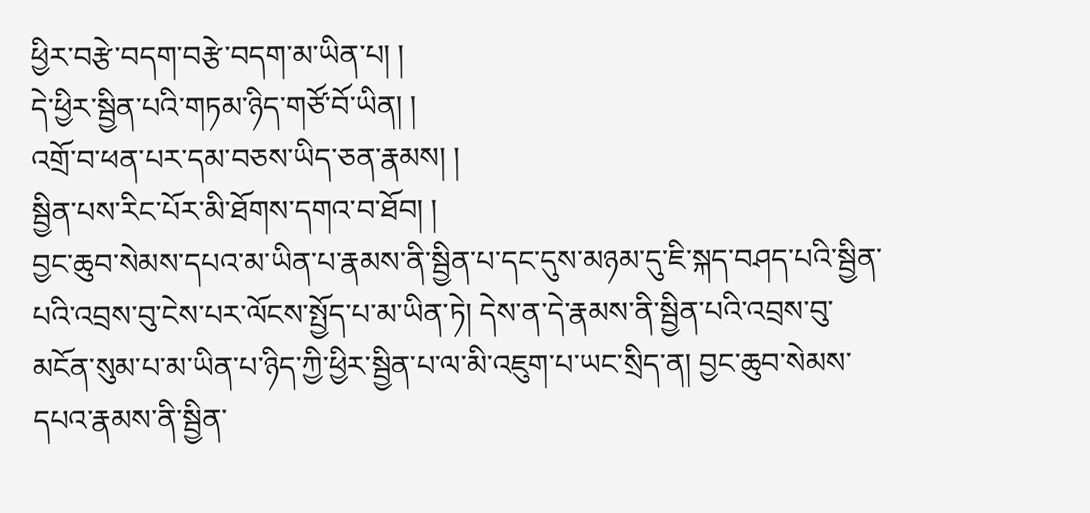ཕྱིར་བརྩེ་བདག་བརྩེ་བདག་མ་ཡིན་པ། །
དེ་ཕྱིར་སྦྱིན་པའི་གཏམ་ཉིད་གཙོ་བོ་ཡིན། །
འགྲོ་བ་ཕན་པར་དམ་བཅས་ཡིད་ཅན་རྣམས། །
སྦྱིན་པས་རིང་པོར་མི་ཐོགས་དགའ་བ་ཐོབ། །
བྱང་ཆུབ་སེམས་དཔའ་མ་ཡིན་པ་རྣམས་ནི་སྦྱིན་པ་དང་དུས་མཉམ་དུ་ཇི་སྐད་བཤད་པའི་སྦྱིན་པའི་འབྲས་བུ་ངེས་པར་ལོངས་སྤྱོད་པ་མ་ཡིན་ཏེ། དེས་ན་དེ་རྣམས་ནི་སྦྱིན་པའི་འབྲས་བུ་མངོན་སུམ་པ་མ་ཡིན་པ་ཉིད་ཀྱི་ཕྱིར་སྦྱིན་པ་ལ་མི་འཇུག་པ་ཡང་སྲིད་ན། བྱང་ཆུབ་སེམས་དཔའ་རྣམས་ནི་སྦྱིན་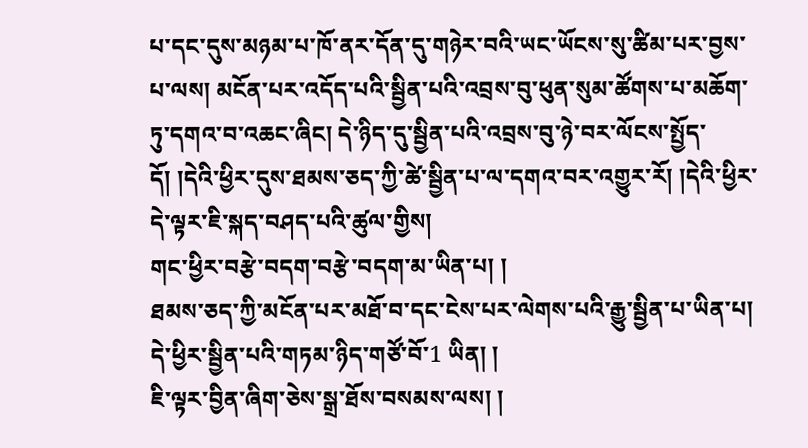པ་དང་དུས་མཉམ་པ་ཁོ་ནར་དོན་དུ་གཉེར་བའི་ཡང་ཡོངས་སུ་ཚིམ་པར་བྱས་པ་ལས། མངོན་པར་འདོད་པའི་སྦྱིན་པའི་འབྲས་བུ་ཕུན་སུམ་ཚོགས་པ་མཆོག་ཏུ་དགའ་བ་འཆང་ཞིང། དེ་ཉིད་དུ་སྦྱིན་པའི་འབྲས་བུ་ཉེ་བར་ལོངས་སྤྱོད་དོ། །དེའི་ཕྱིར་དུས་ཐམས་ཅད་ཀྱི་ཚེ་སྦྱིན་པ་ལ་དགའ་བར་འགྱུར་རོ། །དེའི་ཕྱིར་དེ་ལྟར་ཇི་སྐད་བཤད་པའི་ཚུལ་གྱིས།
གང་ཕྱིར་བརྩེ་བདག་བརྩེ་བདག་མ་ཡིན་པ། །
ཐམས་ཅད་ཀྱི་མངོན་པར་མཐོ་བ་དང་ངེས་པར་ལེགས་པའི་རྒྱུ་སྦྱིན་པ་ཡིན་པ།
དེ་ཕྱིར་སྦྱིན་པའི་གཏམ་ཉིད་གཙོ་བོ་1 ཡིན། །
ཇི་ལྟར་བྱིན་ཞིག་ཅེས་སྒྲ་ཐོས་བསམས་ལས། །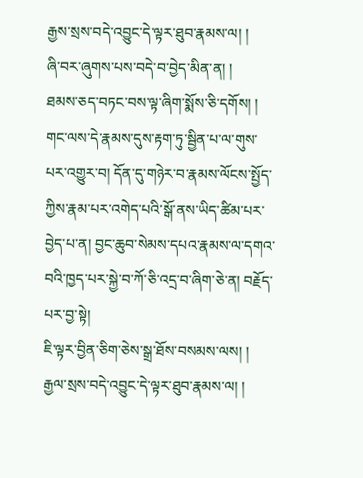རྒྱས་སྲས་བདེ་འབྱུང་དེ་ལྟར་ཐུབ་རྣམས་ལ། །
ཞི་བར་ཞུགས་པས་བདེ་བ་བྱེད་མིན་ན། །
ཐམས་ཅད་བཏང་བས་ལྟ་ཞིག་སྨོས་ཅི་དགོས། །
གང་ལས་དེ་རྣམས་དུས་རྟག་ཏུ་སྦྱིན་པ་ལ་གུས་པར་འགྱུར་བ། དོན་དུ་གཉེར་བ་རྣམས་ལོངས་སྤྱོད་ཀྱིས་རྣམ་པར་འགེད་པའི་སྒོ་ནས་ཡིད་ཚིམ་པར་བྱེད་པ་ན། བྱང་ཆུབ་སེམས་དཔའ་རྣམས་ལ་དགའ་བའི་ཁྱད་པར་སྐྱེ་བ་ཀོ་ཅི་འདྲ་བ་ཞིག་ཅེ་ན། བརྗོད་པར་བྱ་སྟེ།
ཇི་ལྟར་བྱིན་ཅིག་ཅེས་སྒྲ་ཐོས་བསམས་ལས། །
རྒྱལ་སྲས་བདེ་འབྱུང་དེ་ལྟར་ཐུབ་རྣམས་ལ། །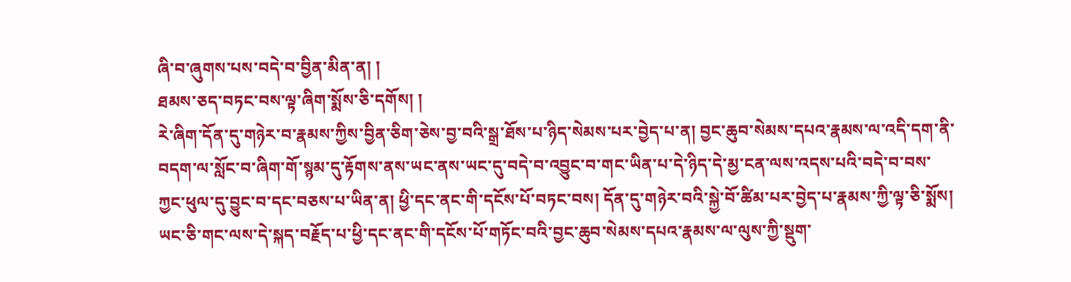ཞི་བ་ཞུགས་པས་བདེ་བ་བྱིན་མིན་ན། །
ཐམས་ཅད་བཏང་བས་ལྟ་ཞིག་སྨོས་ཅི་དགོས། །
རེ་ཞིག་དོན་དུ་གཉེར་བ་རྣམས་ཀྱིས་བྱིན་ཅིག་ཅེས་བྱ་བའི་སྒྲ་ཐོས་པ་ཉིད་སེམས་པར་བྱེད་པ་ན། བྱང་ཆུབ་སེམས་དཔའ་རྣམས་ལ་འདི་དག་ནི་བདག་ལ་སློང་བ་ཞིག་གོ་སྙམ་དུ་རྟོགས་ནས་ཡང་ནས་ཡང་དུ་བདེ་བ་འབྱུང་བ་གང་ཡིན་པ་དེ་ཉིད་དེ་མྱ་ངན་ལས་འདས་པའི་བདེ་བ་བས་ཀྱང་ཕུལ་དུ་བྱུང་བ་དང་བཅས་པ་ཡིན་ན། ཕྱི་དང་ནང་གི་དངོས་པོ་བཏང་བས། དོན་དུ་གཉེར་བའི་སྐྱེ་བོ་ཚིམ་པར་བྱེད་པ་རྣམས་ཀྱི་ལྟ་ཅི་སྨོས།
ཡང་ཅི་གང་ལས་དེ་སྐད་བརྗོད་པ་ཕྱི་དང་ནང་གི་དངོས་པོ་གཏོང་བའི་བྱང་ཆུབ་སེམས་དཔའ་རྣམས་ལ་ལུས་ཀྱི་སྡུག་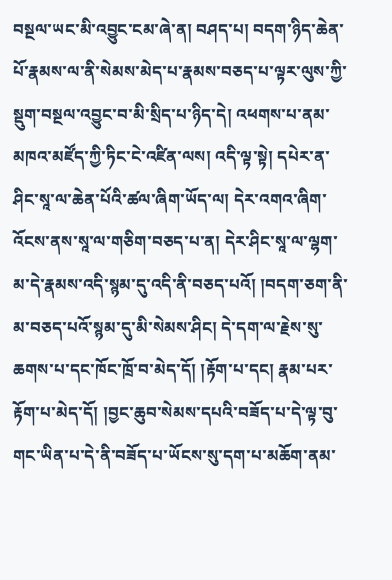བསྔལ་ཡང་མི་འབྱུང་ངམ་ཞེ་ན། བཤད་པ། བདག་ཉིད་ཆེན་པོ་རྣམས་ལ་ནི་སེམས་མེད་པ་རྣམས་བཅད་པ་ལྟར་ལུས་ཀྱི་སྡུག་བསྔལ་འབྱུང་བ་མི་སྲིད་པ་ཉིད་དེ། འཕགས་པ་ནམ་མཁའ་མཛོད་ཀྱི་ཏིང་ངེ་འཛིན་ལས། འདི་ལྟ་སྟེ། དཔེར་ན་ཤིང་སཱ་ལ་ཆེན་པོའི་ཚལ་ཞིག་ཡོད་ལ། དེར་འགའ་ཞིག་འོངས་ནས་སཱ་ལ་གཅིག་བཅད་པ་ན། དེར་ཤིང་སཱ་ལ་ལྷག་མ་དེ་རྣམས་འདི་སྙམ་དུ་འདི་ནི་བཅད་པའོ། །བདག་ཅག་ནི་མ་བཅད་པའོ་སྙམ་དུ་མི་སེམས་ཤིང། དེ་དག་ལ་རྗེས་སུ་ཆགས་པ་དང་ཁོང་ཁྲོ་བ་མེད་དོ། །རྟོག་པ་དང། རྣམ་པར་རྟོག་པ་མེད་དོ། །བྱང་ཆུབ་སེམས་དཔའི་བཟོད་པ་དེ་ལྟ་བུ་གང་ཡིན་པ་དེ་ནི་བཟོད་པ་ཡོངས་སུ་དག་པ་མཆོག་ནམ་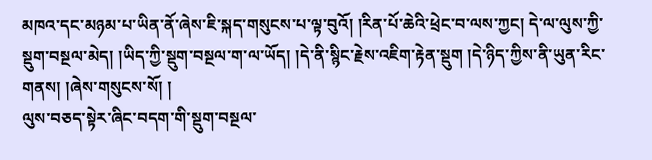མཁའ་དང་མཉམ་པ་ཡིན་ནོ་ཞེས་ཇི་སྐད་གསུངས་པ་ལྟ་བུའོ། །རིན་པོ་ཆེའི་ཕྲེང་བ་ལས་ཀྱང། དེ་ལ་ལུས་ཀྱི་སྡུག་བསྔལ་མེད། །ཡིད་ཀྱི་སྡུག་བསྔལ་ག་ལ་ཡོད། །དེ་ནི་སྙིང་རྗེས་འཇིག་རྟེན་སྡུག །དེ་ཉིད་ཀྱིས་ནི་ཡུན་རིང་གནས། །ཞེས་གསུངས་སོ། །
ལུས་བཅད་སྟེར་ཞིང་བདག་གི་སྡུག་བསྔལ་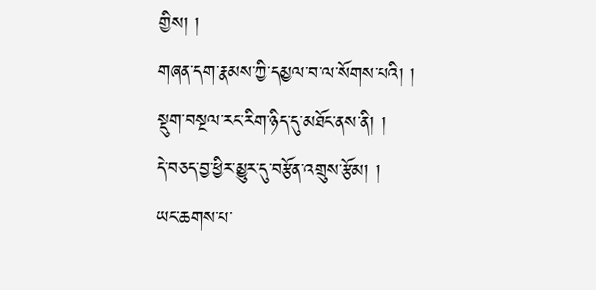གྱིས། །
གཞན་དག་རྣམས་ཀྱི་དམྱལ་བ་ལ་སོགས་པའི། །
སྡུག་བསྔལ་རང་རིག་ཉིད་དུ་མཐོང་ནས་ནི། །
དེ་བཅད་བྱ་ཕྱིར་མྱུར་དུ་བརྩོན་འགྲུས་རྩོམ། །
ཡང་ཆགས་པ་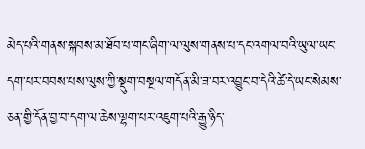མེད་པའི་གནས་སྐབས་མ་ཐོབ་པ་གང་ཞིག་ལ་ལུས་གནས་པ་དང་འགལ་བའི་ཡུལ་ཡང་དག་པར་བབས་པས་ལུས་ཀྱི་སྡུག་བསྔལ་གདོན་མི་ཟ་བར་འབྱུང་བ་དེའི་ཚེ་དེ་ཡང་སེམས་ཅན་གྱི་དོན་བྱ་བ་དག་ལ་ཆེས་ལྷག་པར་འཇུག་པའི་རྒྱུ་ཉིད་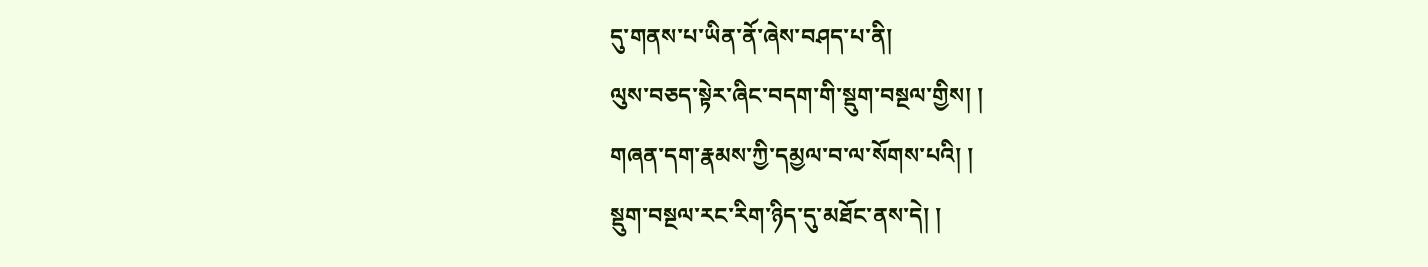དུ་གནས་པ་ཡིན་ནོ་ཞེས་བཤད་པ་ནི།
ལུས་བཅད་སྟེར་ཞིང་བདག་གི་སྡུག་བསྔལ་གྱིས། །
གཞན་དག་རྣམས་ཀྱི་དམྱལ་བ་ལ་སོགས་པའི། །
སྡུག་བསྔལ་རང་རིག་ཉིད་དུ་མཐོང་ནས་དེ། །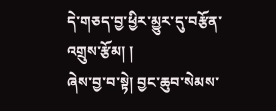དེ་གཅད་བྱ་ཕྱིར་མྱུར་དུ་བརྩོན་འགྲུས་རྩོམ། །
ཞེས་བྱ་བ་སྟེ། བྱང་ཆུབ་སེམས་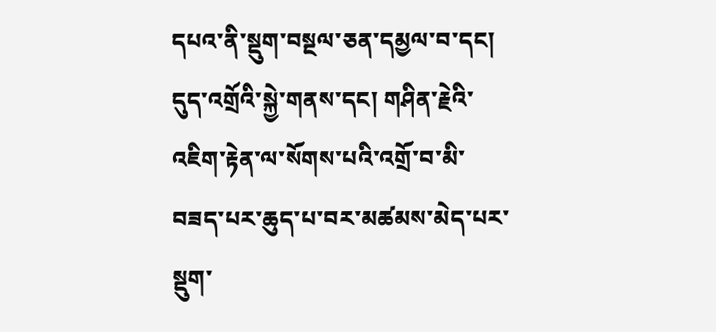དཔའ་ནི་སྡུག་བསྔལ་ཅན་དམྱལ་བ་དང། དུད་འགྲོའི་སྐྱེ་གནས་དང། གཤིན་རྗེའི་འཇིག་རྟེན་ལ་སོགས་པའི་འགྲོ་བ་མི་བཟད་པར་ཆུད་པ་བར་མཚམས་མེད་པར་སྡུག་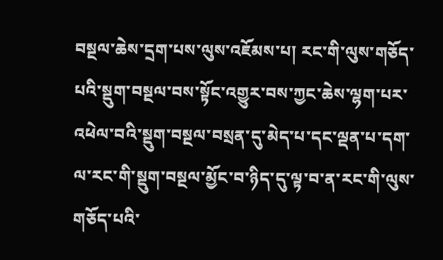བསྔལ་ཆེས་དྲག་པས་ལུས་འཇོམས་པ། རང་གི་ལུས་གཅོད་པའི་སྡུག་བསྔལ་བས་སྟོང་འགྱུར་བས་ཀྱང་ཆེས་ལྷག་པར་འཕེལ་བའི་སྡུག་བསྔལ་བསྲན་དུ་མེད་པ་དང་ལྡན་པ་དག་ལ་རང་གི་སྡུག་བསྔལ་མྱོང་བ་ཉིད་དུ་ལྟ་བ་ན་རང་གི་ལུས་གཅོད་པའི་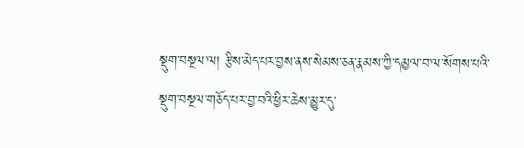སྡུག་བསྔལ་ལ། རྩིས་མེད་པར་བྱས་ནས་སེམས་ཅན་རྣམས་ཀྱི་དམྱལ་བ་ལ་སོགས་པའི་སྡུག་བསྔལ་གཅོད་པར་བྱ་བའི་ཕྱིར་ཆེས་མྱུར་དུ་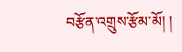བརྩོན་འགྲུས་རྩོམ་མོ། །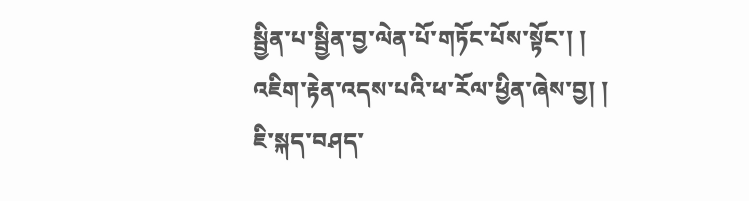སྦྱིན་པ་སྦྱིན་བྱ་ལེན་པོ་གཏོང་པོས་སྟོང་། །
འཇིག་རྟེན་འདས་པའི་ཕ་རོལ་ཕྱིན་ཞེས་བྱ། །
ཇི་སྐད་བཤད་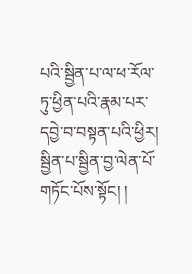པའི་སྦྱིན་པ་ལ་ཕ་རོལ་ཏུ་ཕྱིན་པའི་རྣམ་པར་དབྱེ་བ་བསྟན་པའི་ཕྱིར།
སྦྱིན་པ་སྦྱིན་བྱ་ལེན་པོ་གཏོང་པོས་སྟོང། །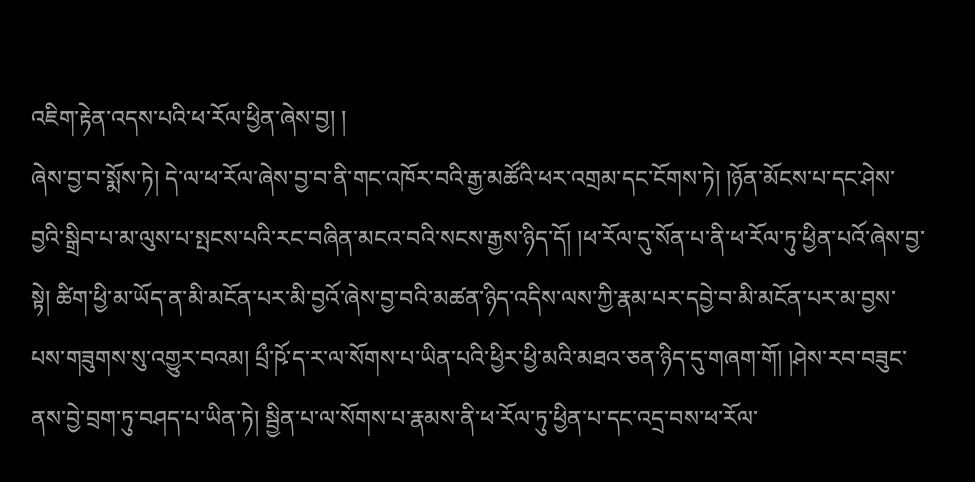འཇིག་རྟེན་འདས་པའི་ཕ་རོལ་ཕྱིན་ཞེས་བྱ། །
ཞེས་བྱ་བ་སྨོས་ཏེ། དེ་ལ་ཕ་རོལ་ཞེས་བྱ་བ་ནི་གང་འཁོར་བའི་རྒྱ་མཚོའི་ཕར་འགྲམ་དང་ངོགས་ཏེ། །ཉོན་མོངས་པ་དང་ཤེས་བྱའི་སྒྲིབ་པ་མ་ལུས་པ་སྤངས་པའི་རང་བཞིན་མངའ་བའི་སངས་རྒྱས་ཉིད་དོ། །ཕ་རོལ་དུ་སོན་པ་ནི་ཕ་རོལ་ཏུ་ཕྱིན་པའོ་ཞེས་བྱ་སྟེ། ཚིག་ཕྱི་མ་ཡོད་ན་མི་མངོན་པར་མི་བྱའོ་ཞེས་བྱ་བའི་མཚན་ཉིད་འདིས་ལས་ཀྱི་རྣམ་པར་དབྱེ་བ་མི་མངོན་པར་མ་བྱས་པས་གཟུགས་སུ་འགྱུར་བའམ། པྲྀ་ཥོ་ད་ར་ལ་སོགས་པ་ཡིན་པའི་ཕྱིར་ཕྱི་མའི་མཐའ་ཅན་ཉིད་དུ་གཞག་གོ། །ཤེས་རབ་བཟུང་ནས་བྱེ་བྲག་ཏུ་བཤད་པ་ཡིན་ཏེ། སྦྱིན་པ་ལ་སོགས་པ་རྣམས་ནི་ཕ་རོལ་ཏུ་ཕྱིན་པ་དང་འདྲ་བས་ཕ་རོལ་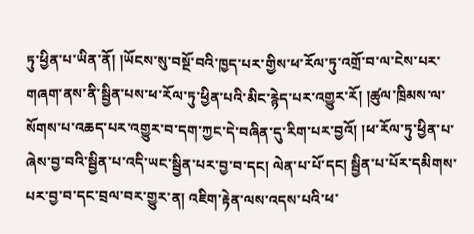ཏུ་ཕྱིན་པ་ཡིན་ནོ། །ཡོངས་སུ་བསྔོ་བའི་ཁྱད་པར་གྱིས་ཕ་རོལ་ཏུ་འགྲོ་བ་ལ་ངེས་པར་གཞག་ནས་ནི་སྦྱིན་པས་ཕ་རོལ་ཏུ་ཕྱིན་པའི་མིང་རྙེད་པར་འགྱུར་རོ། །ཚུལ་ཁྲིམས་ལ་སོགས་པ་འཆད་པར་འགྱུར་བ་དག་ཀྱང་དེ་བཞིན་དུ་རིག་པར་བྱའོ། །ཕ་རོལ་ཏུ་ཕྱིན་པ་ཞེས་བྱ་བའི་སྦྱིན་པ་འདི་ཡང་སྦྱིན་པར་བྱ་བ་དང། ལེན་པ་པོ་དང། སྦྱིན་པ་པོར་དམིགས་པར་བྱ་བ་དང་བྲལ་བར་གྱུར་ན། འཇིག་རྟེན་ལས་འདས་པའི་ཕ་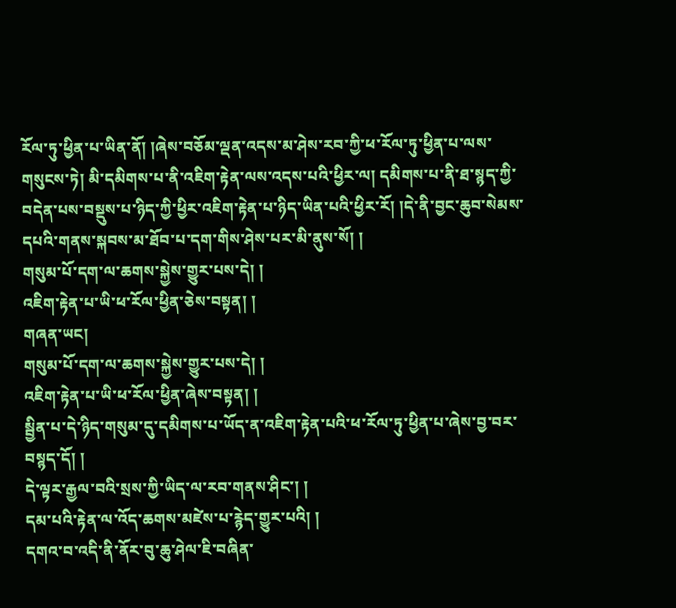རོལ་ཏུ་ཕྱིན་པ་ཡིན་ནོ། །ཞེས་བཅོམ་ལྡན་འདས་མ་ཤེས་རབ་ཀྱི་ཕ་རོལ་ཏུ་ཕྱིན་པ་ལས་གསུངས་ཏེ། མི་དམིགས་པ་ནི་འཇིག་རྟེན་ལས་འདས་པའི་ཕྱིར་ལ། དམིགས་པ་ནི་ཐ་སྙད་ཀྱི་བདེན་པས་བསྡུས་པ་ཉིད་ཀྱི་ཕྱིར་འཇིག་རྟེན་པ་ཉིད་ཡིན་པའི་ཕྱིར་རོ། །དེ་ནི་བྱང་ཆུབ་སེམས་དཔའི་གནས་སྐབས་མ་ཐོབ་པ་དག་གིས་ཤེས་པར་མི་ནུས་སོ། །
གསུམ་པོ་དག་ལ་ཆགས་སྐྱེས་གྱུར་པས་དེ། །
འཇིག་རྟེན་པ་ཡི་ཕ་རོལ་ཕྱིན་ཅེས་བསྟན། །
གཞན་ཡང།
གསུམ་པོ་དག་ལ་ཆགས་སྐྱེས་གྱུར་པས་དེ། །
འཇིག་རྟེན་པ་ཡི་ཕ་རོལ་ཕྱིན་ཞེས་བསྟན། །
སྦྱིན་པ་དེ་ཉིད་གསུམ་དུ་དམིགས་པ་ཡོད་ན་འཇིག་རྟེན་པའི་ཕ་རོལ་ཏུ་ཕྱིན་པ་ཞེས་བྱ་བར་བསྙད་དོ། །
དེ་ལྟར་རྒྱལ་བའི་སྲས་ཀྱི་ཡིད་ལ་རབ་གནས་ཤིང་། །
དམ་པའི་རྟེན་ལ་འོད་ཆགས་མཛེས་པ་རྙེད་གྱུར་པའི། །
དགའ་བ་འདི་ནི་ནོར་བུ་ཆུ་ཤེལ་ཇི་བཞིན་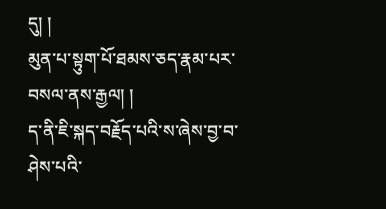དུ། །
མུན་པ་སྟུག་པོ་ཐམས་ཅད་རྣམ་པར་བསལ་ནས་རྒྱལ། །
ད་ནི་ཇི་སྐད་བརྗོད་པའི་ས་ཞེས་བྱ་བ་ཤེས་པའི་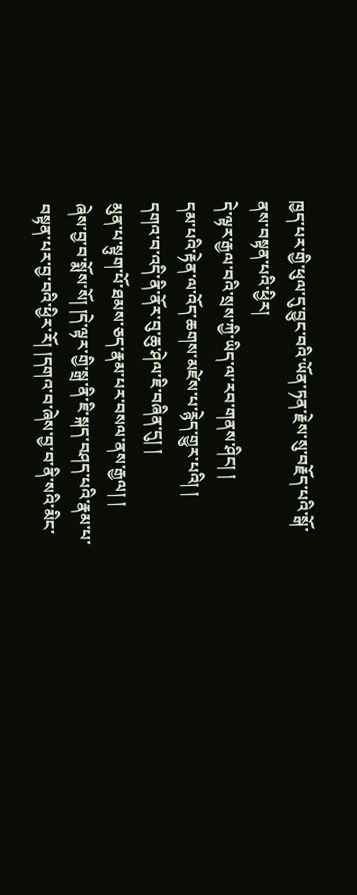ཁྱད་པར་གྱི་ཕུལ་དུ་བྱུང་བའི་ཡོན་ཏན་རྗེས་སུ་བརྗོད་པའི་སྒོ་ནས་བསྟན་པའི་ཕྱིར།
དེ་ལྟར་རྒྱལ་བའི་སྲས་ཀྱི་ཡིད་ལ་རབ་གནས་ཤིང། །
དམ་པའི་རྟེན་ལ་འོད་ཆགས་མཛེས་པ་རྙེད་གྱུར་པའི། །
དགའ་བ་འདི་ནི་ནོར་བུ་ཆུ་ཤེལ་ཇི་བཞིན་དུ། །
མུན་པ་སྟུག་པོ་ཐམས་ཅད་རྣམ་པར་བསལ་ནས་རྒྱལ། །
ཞེས་བྱ་བ་སྨོས་སོ། །དེ་ལྟར་གྱི་སྒྲ་ནི་ཇི་སྐད་བཤད་པའི་རྣམ་པ་བསྟན་པར་བྱ་བའི་ཕྱིར་རོ། །དགའ་བ་ཞེས་བྱ་བ་ནི་སའི་མིང་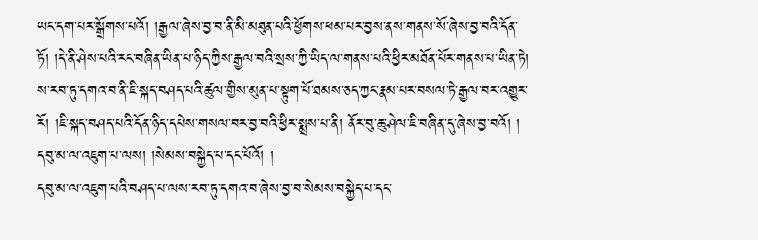ཡང་དག་པར་སྒྲོགས་པའོ། །རྒྱལ་ཞེས་བྱ་བ་ནི་མི་མཐུན་པའི་ཕྱོགས་ཕམ་པར་བྱས་ནས་གནས་སོ་ཞེས་བྱ་བའི་དོན་ཏོ། །དེ་ནི་ཤེས་པའི་རང་བཞིན་ཡིན་པ་ཉིད་ཀྱིས་རྒྱལ་བའི་སྲས་ཀྱི་ཡིད་ལ་གནས་པའི་ཕྱིར་མཐོན་པོར་གནས་པ་ཡིན་ཏེ། ས་རབ་ཏུ་དགའ་བ་ནི་ཇི་སྐད་བཤད་པའི་ཚུལ་གྱིས་མུན་པ་སྟུག་པོ་ཐམས་ཅད་ཀྱང་རྣམ་པར་བསལ་ཏེ་རྒྱལ་བར་འགྱུར་རོ། །ཇི་སྐད་བཤད་པའི་དོན་ཉིད་དཔེས་གསལ་བར་བྱ་བའི་ཕྱིར་སྨྲས་པ་ནི། ནོར་བུ་ཆུ་ཤེལ་ཇི་བཞིན་དུ་ཞེས་བྱ་བའོ། །
དབུ་མ་ལ་འཇུག་པ་ལས། །སེམས་བསྐྱེད་པ་དང་པོའོ། །
དབུ་མ་ལ་འཇུག་པའི་བཤད་པ་ལས་རབ་ཏུ་དགའ་བ་ཞེས་བྱ་བ་སེམས་བསྐྱེད་པ་དང་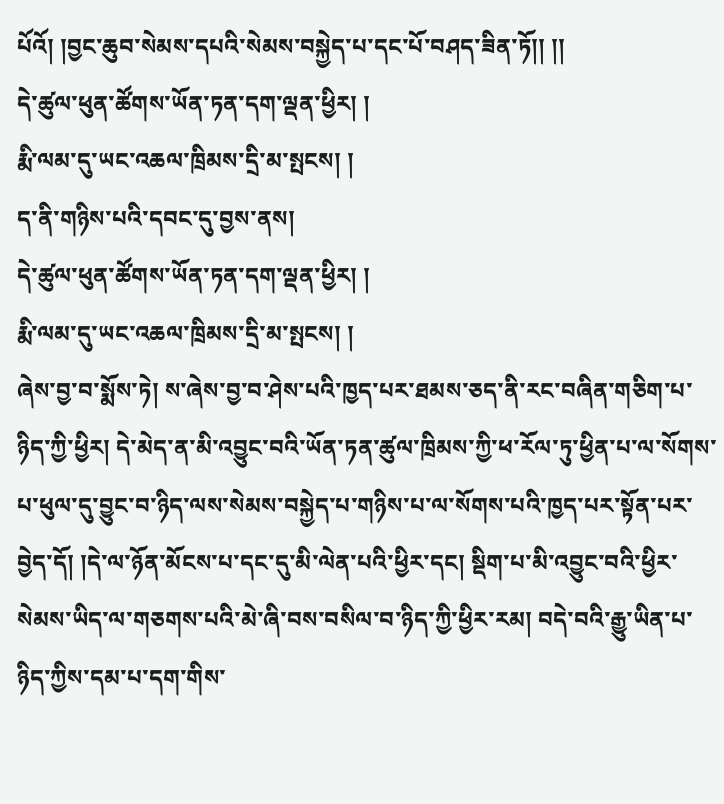པོའོ། །བྱང་ཆུབ་སེམས་དཔའི་སེམས་བསྐྱེད་པ་དང་པོ་བཤད་ཟིན་ཏོ།། །།
དེ་ཚུལ་ཕུན་ཚོགས་ཡོན་ཏན་དག་ལྡན་ཕྱིར། །
རྨི་ལམ་དུ་ཡང་འཆལ་ཁྲིམས་དྲི་མ་སྤངས། །
ད་ནི་གཉིས་པའི་དབང་དུ་བྱས་ནས།
དེ་ཚུལ་ཕུན་ཚོགས་ཡོན་ཏན་དག་ལྡན་ཕྱིར། །
རྨི་ལམ་དུ་ཡང་འཆལ་ཁྲིམས་དྲི་མ་སྤངས། །
ཞེས་བྱ་བ་སྨོས་ཏེ། ས་ཞེས་བྱ་བ་ཤེས་པའི་ཁྱད་པར་ཐམས་ཅད་ནི་རང་བཞིན་གཅིག་པ་ཉིད་ཀྱི་ཕྱིར། དེ་མེད་ན་མི་འབྱུང་བའི་ཡོན་ཏན་ཚུལ་ཁྲིམས་ཀྱི་ཕ་རོལ་ཏུ་ཕྱིན་པ་ལ་སོགས་པ་ཕུལ་དུ་བྱུང་བ་ཉིད་ལས་སེམས་བསྐྱེད་པ་གཉིས་པ་ལ་སོགས་པའི་ཁྱད་པར་སྟོན་པར་བྱེད་དོ། །དེ་ལ་ཉོན་མོངས་པ་དང་དུ་མི་ལེན་པའི་ཕྱིར་དང། སྡིག་པ་མི་འབྱུང་བའི་ཕྱིར་སེམས་ཡིད་ལ་གཅགས་པའི་མེ་ཞི་བས་བསིལ་བ་ཉིད་ཀྱི་ཕྱིར་རམ། བདེ་བའི་རྒྱུ་ཡིན་པ་ཉིད་ཀྱིས་དམ་པ་དག་གིས་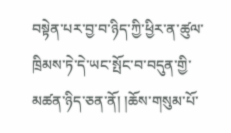བསྟེན་པར་བྱ་བ་ཉིད་ཀྱི་ཕྱིར་ན་ཚུལ་ཁྲིམས་ཏེ་དེ་ཡང་སྤོང་བ་བདུན་གྱི་མཚན་ཉིད་ཅན་ནོ། །ཆོས་གསུམ་པོ་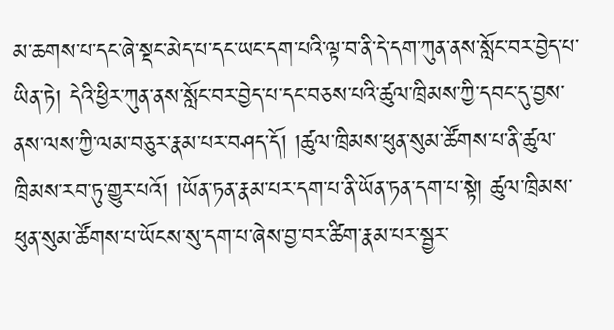མ་ཆགས་པ་དང་ཞེ་སྡང་མེད་པ་དང་ཡང་དག་པའི་ལྟ་བ་ནི་དེ་དག་ཀུན་ནས་སློང་བར་བྱེད་པ་ཡིན་ཏེ། དེའི་ཕྱིར་ཀུན་ནས་སློང་བར་བྱེད་པ་དང་བཅས་པའི་ཚུལ་ཁྲིམས་ཀྱི་དབང་དུ་བྱས་ནས་ལས་ཀྱི་ལམ་བཅུར་རྣམ་པར་བཤད་དོ། །ཚུལ་ཁྲིམས་ཕུན་སུམ་ཚོགས་པ་ནི་ཚུལ་ཁྲིམས་རབ་ཏུ་གྱུར་པའོ། །ཡོན་ཏན་རྣམ་པར་དག་པ་ནི་ཡོན་ཏན་དག་པ་སྟེ། ཚུལ་ཁྲིམས་ཕུན་སུམ་ཚོགས་པ་ཡོངས་སུ་དག་པ་ཞེས་བྱ་བར་ཚིག་རྣམ་པར་སྦྱར་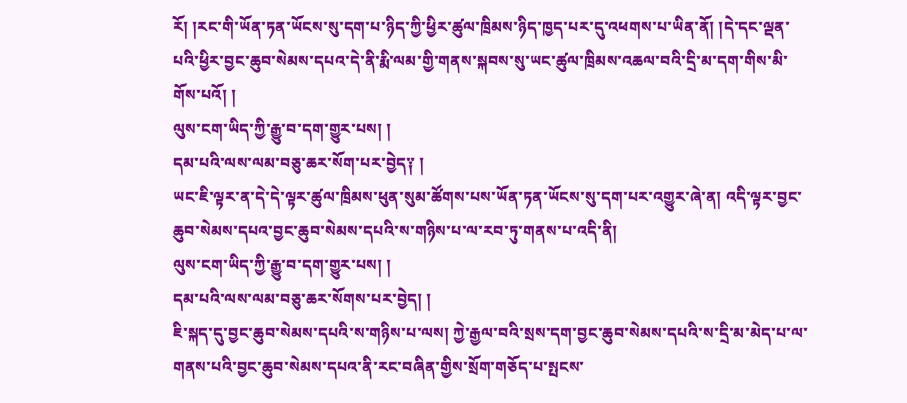རོ། །རང་གི་ཡོན་ཏན་ཡོངས་སུ་དག་པ་ཉིད་ཀྱི་ཕྱིར་ཚུལ་ཁྲིམས་ཉིད་ཁྱད་པར་དུ་འཕགས་པ་ཡིན་ནོ། །དེ་དང་ལྡན་པའི་ཕྱིར་བྱང་ཆུབ་སེམས་དཔའ་དེ་ནི་རྨི་ལམ་གྱི་གནས་སྐབས་སུ་ཡང་ཚུལ་ཁྲིམས་འཆལ་བའི་དྲི་མ་དག་གིས་མི་གོས་པའོ། །
ལུས་ངག་ཡིད་ཀྱི་རྒྱུ་བ་དག་གྱུར་པས། །
དམ་པའི་ལས་ལམ་བཅུ་ཆར་སོག་པར་བྱེད༑ །
ཡང་ཇི་ལྟར་ན་དེ་དེ་ལྟར་ཚུལ་ཁྲིམས་ཕུན་སུམ་ཚོགས་པས་ཡོན་ཏན་ཡོངས་སུ་དག་པར་འགྱུར་ཞེ་ན། འདི་ལྟར་བྱང་ཆུབ་སེམས་དཔའ་བྱང་ཆུབ་སེམས་དཔའི་ས་གཉིས་པ་ལ་རབ་ཏུ་གནས་པ་འདི་ནི།
ལུས་ངག་ཡིད་ཀྱི་རྒྱུ་བ་དག་གྱུར་པས། །
དམ་པའི་ལས་ལམ་བཅུ་ཆར་སོགས་པར་བྱེད། །
ཇི་སྐད་དུ་བྱང་ཆུབ་སེམས་དཔའི་ས་གཉིས་པ་ལས། ཀྱེ་རྒྱལ་བའི་སྲས་དག་བྱང་ཆུབ་སེམས་དཔའི་ས་དྲི་མ་མེད་པ་ལ་གནས་པའི་བྱང་ཆུབ་སེམས་དཔའ་ནི་རང་བཞིན་གྱིས་སྲོག་གཅོད་པ་སྤངས་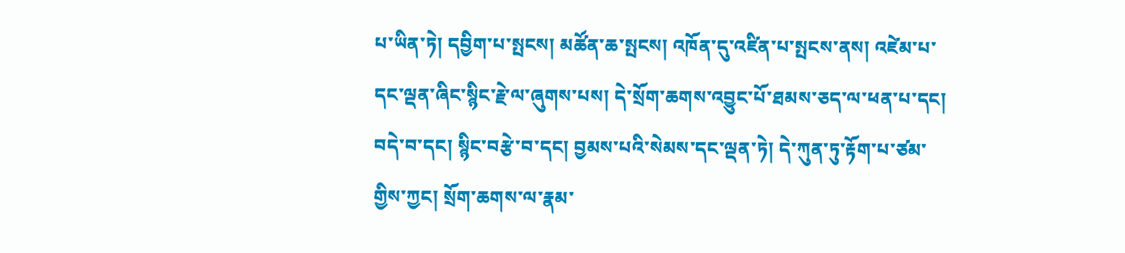པ་ཡིན་ཏེ། དབྱིག་པ་སྤངས། མཚོན་ཆ་སྤངས། འཁོན་དུ་འཛིན་པ་སྤངས་ནས། འཛེམ་པ་དང་ལྡན་ཞིང་སྙིང་རྗེ་ལ་ཞུགས་པས། དེ་སྲོག་ཆགས་འབྱུང་པོ་ཐམས་ཅད་ལ་ཕན་པ་དང། བདེ་བ་དང། སྙིང་བརྩེ་བ་དང། བྱམས་པའི་སེམས་དང་ལྡན་ཏེ། དེ་ཀུན་ཏུ་རྟོག་པ་ཙམ་གྱིས་ཀྱང། སྲོག་ཆགས་ལ་རྣམ་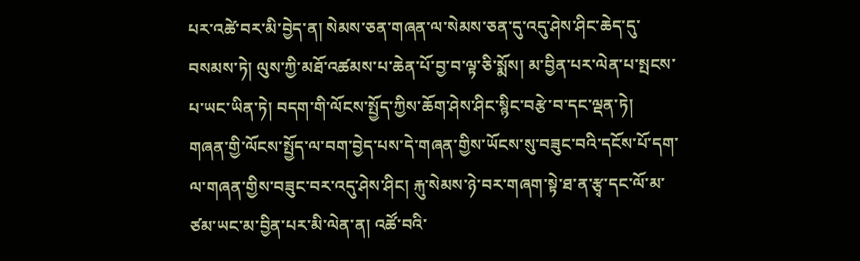པར་འཚེ་བར་མི་བྱེད་ན། སེམས་ཅན་གཞན་ལ་སེམས་ཅན་དུ་འདུ་ཤེས་ཤིང་ཆེད་དུ་བསམས་ཏེ། ལུས་ཀྱི་མཐོ་འཚམས་པ་ཆེན་པོ་བྱ་བ་ལྟ་ཅི་སྨོས། མ་བྱིན་པར་ལེན་པ་སྤངས་པ་ཡང་ཡིན་ཏེ། བདག་གི་ལོངས་སྤྱོད་ཀྱིས་ཆོག་ཤེས་ཤིང་སྙིང་བརྩེ་བ་དང་ལྡན་ཏེ། གཞན་གྱི་ལོངས་སྤྱོད་ལ་བག་བྱེད་པས་དེ་གཞན་གྱིས་ཡོངས་སུ་བཟུང་བའི་དངོས་པོ་དག་ལ་གཞན་གྱིས་བཟུང་བར་འདུ་ཤེས་ཤིང། རྐུ་སེམས་ཉེ་བར་གཞག་སྟེ་ཐ་ན་རྩྭ་དང་ལོ་མ་ཙམ་ཡང་མ་བྱིན་པར་མི་ལེན་ན། འཚོ་བའི་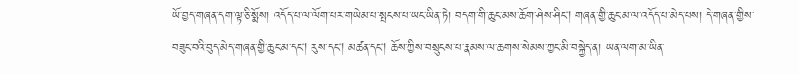ཡོ་བྱད་གཞན་དག་ལྟ་ཅི་སྨོས། འདོད་པ་ལ་ལོག་པར་གཡེམ་པ་སྤངས་པ་ཡང་ཡིན་ཏེ། བདག་གི་ཆུང་མས་ཆོག་ཤེས་ཤིང། གཞན་གྱི་ཆུང་མ་ལ་འདོད་པ་མེད་པས། དེ་གཞན་གྱིས་བཟུང་བའི་བུད་མེད་གཞན་གྱི་ཆུང་མ་དང། རུས་དང། མཚན་དང། ཆོས་ཀྱིས་བསྲུངས་པ་རྣམས་ལ་ཆགས་སེམས་ཀྱང་མི་བསྐྱེད་ན། ཡན་ལག་མ་ཡིན་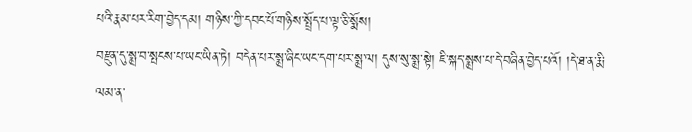པའི་རྣམ་པར་རིག་བྱེད་དམ། གཉིས་ཀྱི་དབང་པོ་གཉིས་སྤྲོད་པ་ལྟ་ཅི་སྨོས།
བརྫུན་དུ་སྨྲ་བ་སྤངས་པ་ཡང་ཡིན་ཏེ། བདེན་པར་སྨྲ་ཞིང་ཡང་དག་པར་སྨྲ་ལ། དུས་སུ་སྨྲ་སྟེ། ཇི་སྐད་སྨྲས་པ་དེ་བཞིན་བྱེད་པའོ། །དེ་ཐ་ན་རྨི་ལམ་ན་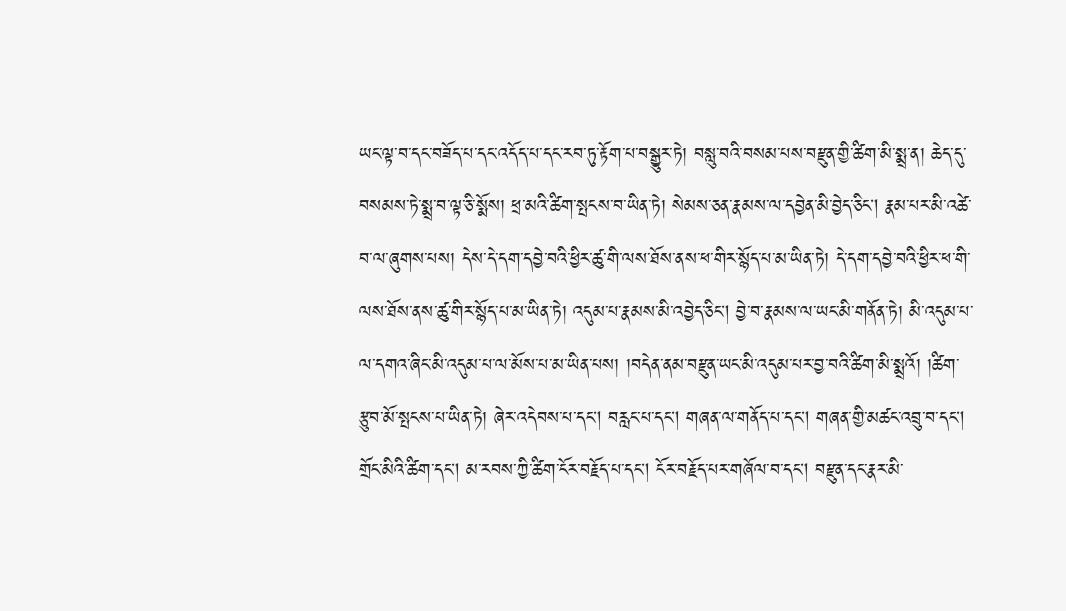ཡང་ལྟ་བ་དང་བཟོད་པ་དང་འདོད་པ་དང་རབ་ཏུ་རྟོག་པ་བསྒྱུར་ཏེ། བསླུ་བའི་བསམ་པས་བརྫུན་གྱི་ཚིག་མི་སྨྲ་ན། ཆེད་དུ་བསམས་ཏེ་སྨྲ་བ་ལྟ་ཅི་སྨོས། ཕྲ་མའི་ཚིག་སྤངས་བ་ཡིན་ཏེ། སེམས་ཅན་རྣམས་ལ་དབྱེན་མི་བྱེད་ཅིང། རྣམ་པར་མི་འཚེ་བ་ལ་ཞུགས་པས། དེས་དེ་དག་དབྱེ་བའི་ཕྱིར་ཚུ་གི་ལས་ཐོས་ནས་ཕ་གིར་སྙོད་པ་མ་ཡིན་ཏེ། དེ་དག་དབྱེ་བའི་ཕྱིར་ཕ་གི་ལས་ཐོས་ནས་ཚུ་གིར་སྙོད་པ་མ་ཡིན་ཏེ། འདུམ་པ་རྣམས་མི་འབྱེད་ཅིང། བྱེ་བ་རྣམས་ལ་ཡང་མི་གནོན་ཏེ། མི་འདུམ་པ་ལ་དགའ་ཞིང་མི་འདུམ་པ་ལ་མོས་པ་མ་ཡིན་པས། །བདེན་ནམ་བརྫུན་ཡང་མི་འདུམ་པར་བྱ་བའི་ཚིག་མི་སྨྲའོ། །ཚིག་རྩུབ་མོ་སྤངས་པ་ཡིན་ཏེ། ཞེར་འདེབས་པ་དང། བརླང་པ་དང། གཞན་ལ་གནོད་པ་དང། གཞན་གྱི་མཚང་འབྲུ་བ་དང། གྲོང་མིའི་ཚིག་དང། མ་རབས་ཀྱི་ཚིག་ངོར་བརྗོད་པ་དང། ངོར་བརྗོད་པར་གཞོལ་བ་དང། བརྫུན་དང་རྣར་མི་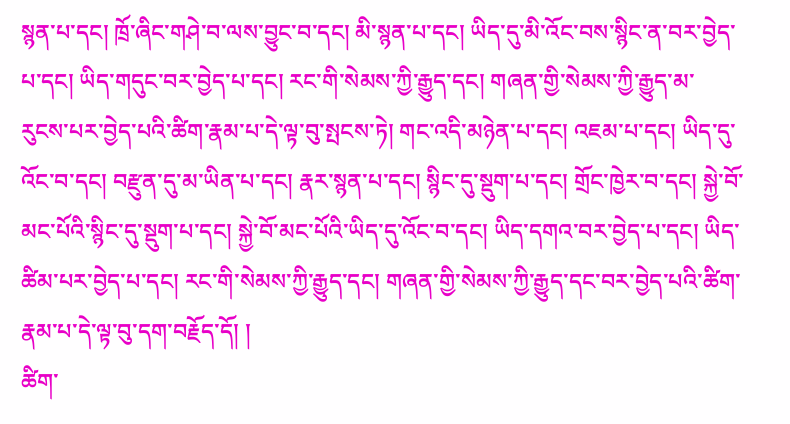སྙན་པ་དང། ཁྲོ་ཞིང་གཤེ་བ་ལས་བྱུང་བ་དང། མི་སྙན་པ་དང། ཡིད་དུ་མི་འོང་བས་སྙིང་ན་བར་བྱེད་པ་དང། ཡིད་གདུང་བར་བྱེད་པ་དང། རང་གི་སེམས་ཀྱི་རྒྱུད་དང། གཞན་གྱི་སེམས་ཀྱི་རྒྱུད་མ་རུངས་པར་བྱེད་པའི་ཚིག་རྣམ་པ་དེ་ལྟ་བུ་སྤངས་ཏེ། གང་འདི་མཉེན་པ་དང། འཇམ་པ་དང། ཡིད་དུ་འོང་བ་དང། བརྫུན་དུ་མ་ཡིན་པ་དང། རྣར་སྙན་པ་དང། སྙིང་དུ་སྡུག་པ་དང། གྲོང་ཁྱེར་བ་དང། སྐྱེ་བོ་མང་པོའི་སྙིང་དུ་སྡུག་པ་དང། སྐྱེ་བོ་མང་པོའི་ཡིད་དུ་འོང་བ་དང། ཡིད་དགའ་བར་བྱེད་པ་དང། ཡིད་ཚིམ་པར་བྱེད་པ་དང། རང་གི་སེམས་ཀྱི་རྒྱུད་དང། གཞན་གྱི་སེམས་ཀྱི་རྒྱུད་དང་བར་བྱེད་པའི་ཚིག་རྣམ་པ་དེ་ལྟ་བུ་དག་བརྗོད་དོ། །
ཚིག་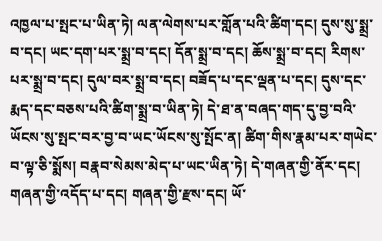འཁྱལ་པ་སྤང་པ་ཡིན་ཏེ། ལན་ལེགས་པར་གློན་པའི་ཚིག་དང། དུས་སུ་སྨྲ་བ་དང། ཡང་དག་པར་སྨྲ་བ་དང། དོན་སྨྲ་བ་དང། ཆོས་སྨྲ་བ་དང། རིགས་པར་སྨྲ་བ་དང། དུལ་བར་སྨྲ་བ་དང། བཟོད་པ་དང་ལྡན་པ་དང། དུས་དང་རྨད་དང་བཅས་པའི་ཚིག་སྨྲ་བ་ཡིན་ཏེ། དེ་ཐ་ན་བཞད་གད་དུ་བྱ་བའི་ཡོངས་སུ་སྤང་བར་བྱ་བ་ཡང་ཡོངས་སུ་སྤོང་ན། ཚིག་གིས་རྣམ་པར་གཡེང་བ་ལྟ་ཅི་སྨོས། བརྣབ་སེམས་མེད་པ་ཡང་ཡིན་ཏེ། དེ་གཞན་གྱི་ནོར་དང། གཞན་གྱི་འདོད་པ་དང། གཞན་གྱི་རྫས་དང། ཡོ་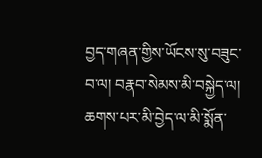བྱད་གཞན་གྱིས་ཡོངས་སུ་བཟུང་བ་ལ། བརྣབ་སེམས་མི་བསྐྱེད་ལ། ཆགས་པར་མི་བྱེད་ལ་མི་སྨོན་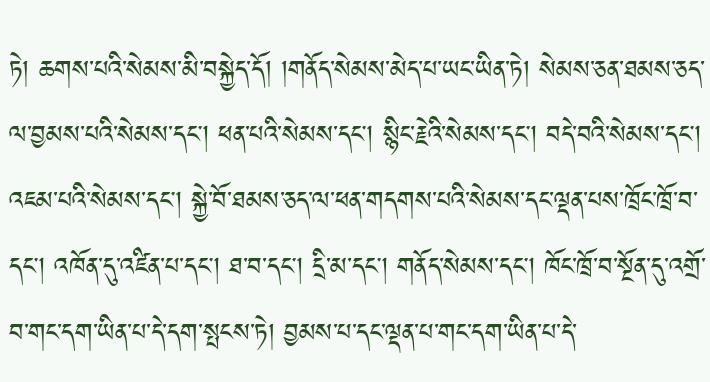ཏེ། ཆགས་པའི་སེམས་མི་བསྐྱེད་དོ། །གནོད་སེམས་མེད་པ་ཡང་ཡིན་ཏེ། སེམས་ཅན་ཐམས་ཅད་ལ་བྱམས་པའི་སེམས་དང། ཕན་པའི་སེམས་དང། སྙིང་རྗེའི་སེམས་དང། བདེ་བའི་སེམས་དང། འཇམ་པའི་སེམས་དང། སྐྱེ་བོ་ཐམས་ཅད་ལ་ཕན་གདགས་པའི་སེམས་དང་ལྡན་པས་ཁྲོང་ཁྲོ་བ་དང། འཁོན་དུ་འཛིན་པ་དང། ཐ་བ་དང། དྲི་མ་དང། གནོད་སེམས་དང། ཁོང་ཁྲོ་བ་སྔོན་དུ་འགྲོ་བ་གང་དག་ཡིན་པ་དེ་དག་སྤངས་ཏེ། བྱམས་པ་དང་ལྡན་པ་གང་དག་ཡིན་པ་དེ་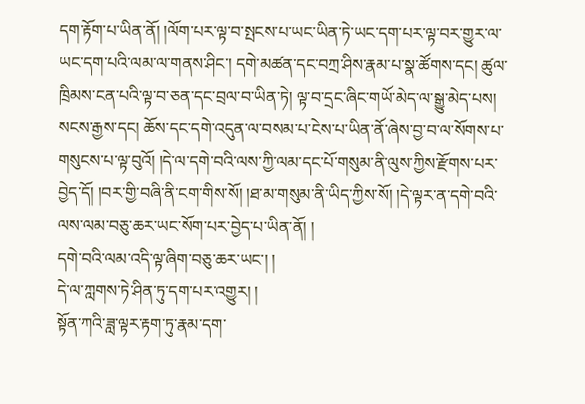དག་རྟོག་པ་ཡིན་ནོ། །ལོག་པར་ལྟ་བ་སྤངས་པ་ཡང་ཡིན་ཏེ་ཡང་དག་པར་ལྟ་བར་གྱུར་ལ་ཡང་དག་པའི་ལམ་ལ་གནས་ཤིང་། དགེ་མཚན་དང་བཀྲ་ཤིས་རྣམ་པ་སྣ་ཚོགས་དང། ཚུལ་ཁྲིམས་ངན་པའི་ལྟ་བ་ཅན་དང་བྲལ་བ་ཡིན་ཏེ། ལྟ་བ་དྲང་ཞིང་གཡོ་མེད་ལ་སྒྱུ་མེད་པས། སངས་རྒྱས་དང། ཆོས་དང་དགེ་འདུན་ལ་བསམ་པ་ངེས་པ་ཡིན་ནོ་ཞེས་བྱ་བ་ལ་སོགས་པ་གསུངས་པ་ལྟ་བུའོ། །དེ་ལ་དགེ་བའི་ལས་ཀྱི་ལམ་དང་པོ་གསུམ་ནི་ལུས་ཀྱིས་རྫོགས་པར་བྱེད་དོ། །བར་གྱི་བཞི་ནི་ངག་གིས་སོ། །ཐ་མ་གསུམ་ནི་ཡིད་ཀྱིས་སོ། །དེ་ལྟར་ན་དགེ་བའི་ལས་ལམ་བཅུ་ཆར་ཡང་སོག་པར་བྱེད་པ་ཡིན་ནོ། །
དགེ་བའི་ལམ་འདི་ལྟ་ཞིག་བཅུ་ཆར་ཡང་། །
དེ་ལ་ཀླགས་ཏེ་ཤིན་ཏུ་དག་པར་འགྱུར། །
སྟོན་ཀའི་ཟླ་ལྟར་རྟག་ཏུ་རྣམ་དག་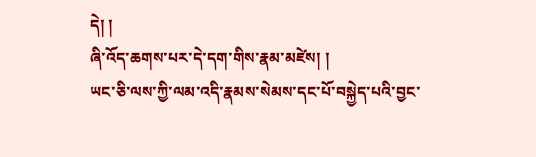དེ། །
ཞི་འོད་ཆགས་པར་དེ་དག་གིས་རྣམ་མཛེས། །
ཡང་ཅི་ལས་ཀྱི་ལམ་འདི་རྣམས་སེམས་དང་པོ་བསྐྱེད་པའི་བྱང་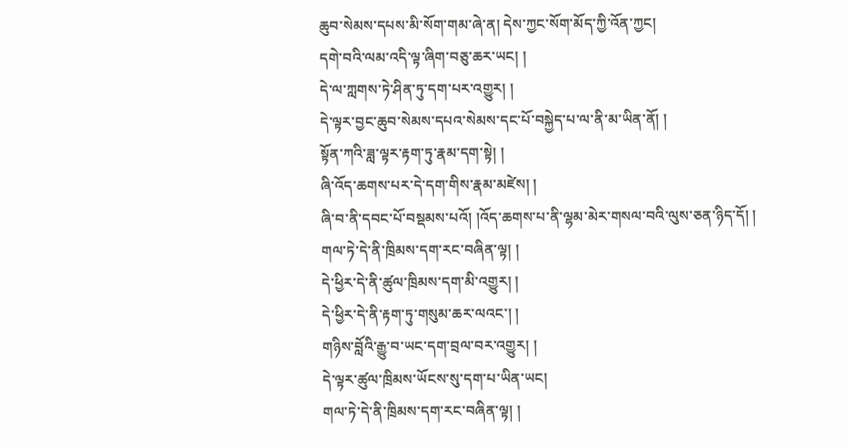ཆུབ་སེམས་དཔས་མི་སོག་གམ་ཞེ་ན། དེས་ཀྱང་སོག་མོད་ཀྱི་འོན་ཀྱང།
དགེ་བའི་ལམ་འདི་ལྟ་ཞིག་བཅུ་ཆར་ཡང། །
དེ་ལ་ཀླགས་ཏེ་ཤིན་ཏུ་དག་པར་འགྱུར། །
དེ་ལྟར་བྱང་ཆུབ་སེམས་དཔའ་སེམས་དང་པོ་བསྐྱེད་པ་ལ་ནི་མ་ཡིན་ནོ། །
སྟོན་ཀའི་ཟླ་ལྟར་རྟག་ཏུ་རྣམ་དག་སྟེ། །
ཞི་འོད་ཆགས་པར་དེ་དག་གིས་རྣམ་མཛེས། །
ཞི་བ་ནི་དབང་པོ་བསྡམས་པའོ། །འོད་ཆགས་པ་ནི་ལྷམ་མེར་གསལ་བའི་ལུས་ཅན་ཉིད་དོ། །
གལ་ཏེ་དེ་ནི་ཁྲིམས་དག་རང་བཞིན་ལྟ། །
དེ་ཕྱིར་དེ་ནི་ཚུལ་ཁྲིམས་དག་མི་འགྱུར། །
དེ་ཕྱིར་དེ་ནི་རྟག་ཏུ་གསུམ་ཆར་ལའང་། །
གཉིས་བློའི་རྒྱུ་བ་ཡང་དག་བྲལ་བར་འགྱུར། །
དེ་ལྟར་ཚུལ་ཁྲིམས་ཡོངས་སུ་དག་པ་ཡིན་ཡང།
གལ་ཏེ་དེ་ནི་ཁྲིམས་དག་རང་བཞིན་ལྟ། །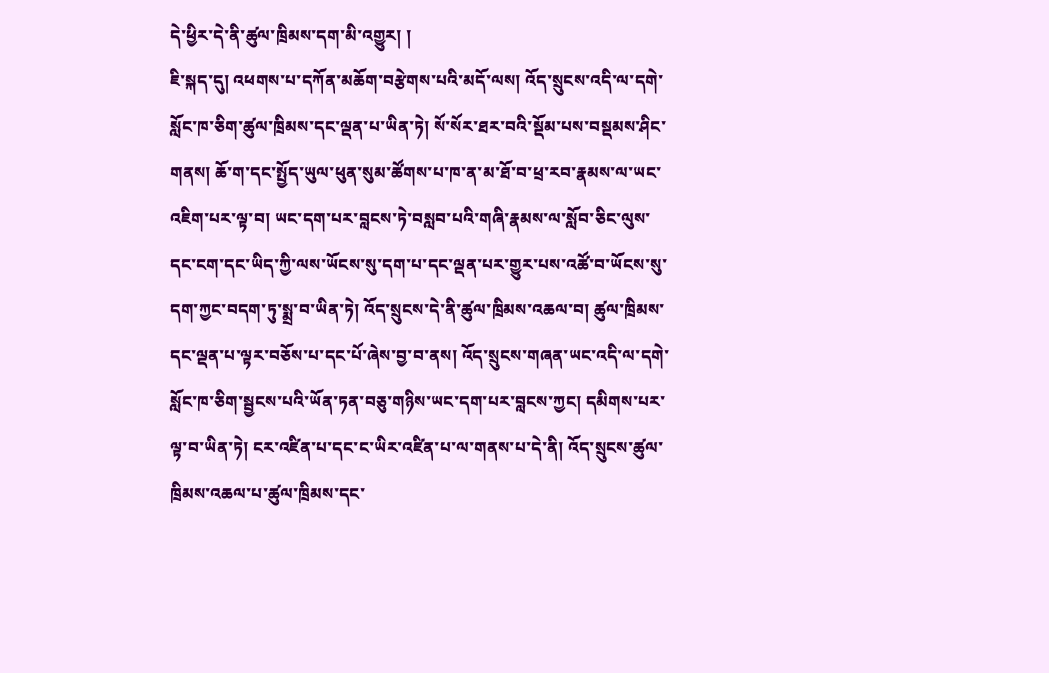དེ་ཕྱིར་དེ་ནི་ཚུལ་ཁྲིམས་དག་མི་འགྱུར། །
ཇི་སྐད་དུ། འཕགས་པ་དཀོན་མཆོག་བརྩེགས་པའི་མདོ་ལས། འོད་སྲུངས་འདི་ལ་དགེ་སློང་ཁ་ཅིག་ཚུལ་ཁྲིམས་དང་ལྡན་པ་ཡིན་ཏེ། སོ་སོར་ཐར་བའི་སྡོམ་པས་བསྡམས་ཤིང་གནས། ཆོ་ག་དང་སྤྱོད་ཡུལ་ཕུན་སུམ་ཚོགས་པ་ཁ་ན་མ་ཐོ་བ་ཕྲ་རབ་རྣམས་ལ་ཡང་འཇིག་པར་ལྟ་བ། ཡང་དག་པར་བླངས་ཏེ་བསླབ་པའི་གཞི་རྣམས་ལ་སློབ་ཅིང་ལུས་དང་ངག་དང་ཡིད་ཀྱི་ལས་ཡོངས་སུ་དག་པ་དང་ལྡན་པར་གྱུར་པས་འཚོ་བ་ཡོངས་སུ་དག་ཀྱང་བདག་ཏུ་སྨྲ་བ་ཡིན་ཏེ། འོད་སྲུངས་དེ་ནི་ཚུལ་ཁྲིམས་འཆལ་བ། ཚུལ་ཁྲིམས་དང་ལྡན་པ་ལྟར་བཅོས་པ་དང་པོ་ཞེས་བྱ་བ་ནས། འོད་སྲུངས་གཞན་ཡང་འདི་ལ་དགེ་སློང་ཁ་ཅིག་སྦྱངས་པའི་ཡོན་ཏན་བཅུ་གཉིས་ཡང་དག་པར་བླངས་ཀྱང། དམིགས་པར་ལྟ་བ་ཡིན་ཏེ། ངར་འཛིན་པ་དང་ང་ཡིར་འཛིན་པ་ལ་གནས་པ་དེ་ནི། འོད་སྲུངས་ཚུལ་ཁྲིམས་འཆལ་པ་ཚུལ་ཁྲིམས་དང་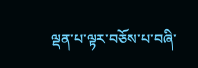ལྡན་པ་ལྟར་བཅོས་པ་བཞི་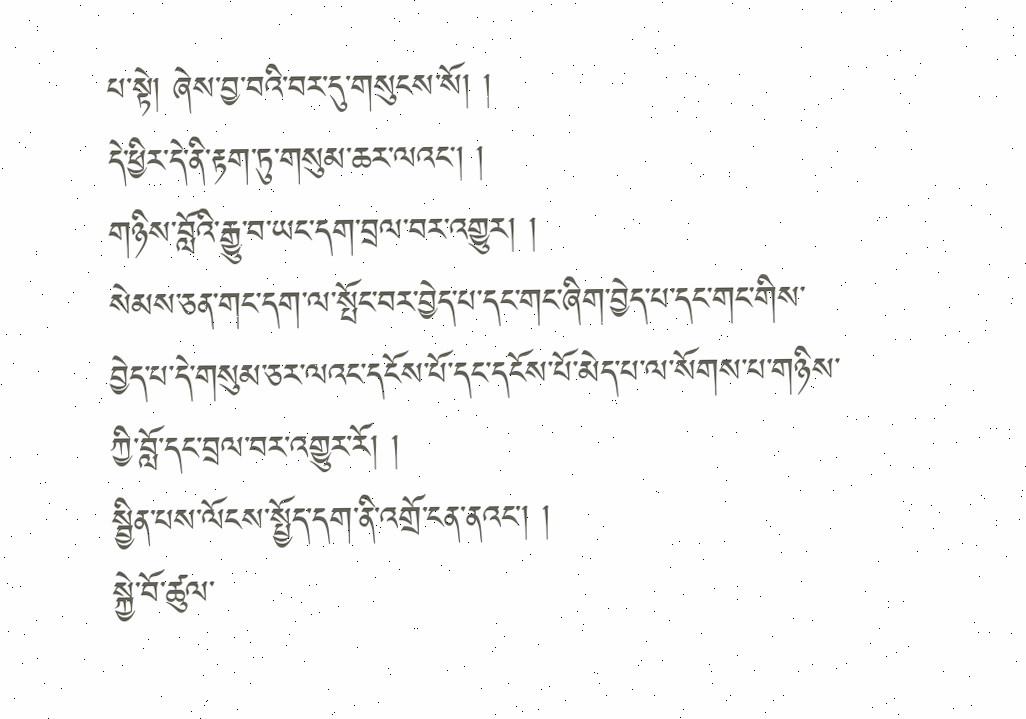པ་སྟེ། ཞེས་བྱ་བའི་བར་དུ་གསུངས་སོ། །
དེ་ཕྱིར་དེ་ནི་རྟག་ཏུ་གསུམ་ཆར་ལའང། །
གཉིས་བློའི་རྒྱུ་བ་ཡང་དག་བྲལ་བར་འགྱུར། །
སེམས་ཅན་གང་དག་ལ་སྤོང་བར་བྱེད་པ་དང་གང་ཞིག་བྱེད་པ་དང་གང་གིས་བྱེད་པ་དེ་གསུམ་ཅར་ལའང་དངོས་པོ་དང་དངོས་པོ་མེད་པ་ལ་སོགས་པ་གཉིས་ཀྱི་བློ་དང་བྲལ་བར་འགྱུར་རོ། །
སྦྱིན་པས་ལོངས་སྤྱོད་དག་ནི་འགྲོ་ངན་ནའང་། །
སྐྱེ་བོ་ཚུལ་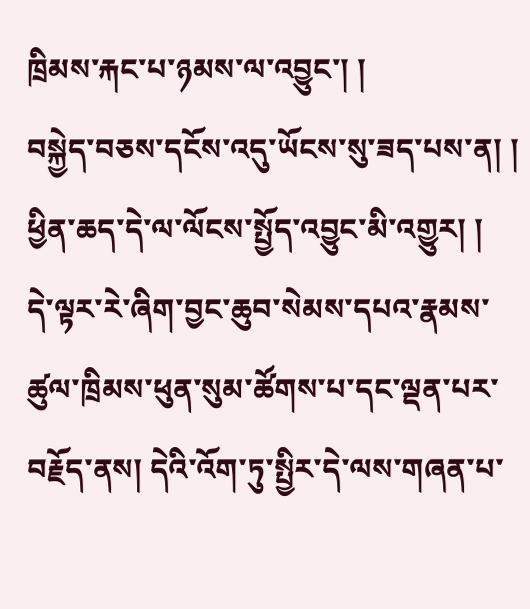ཁྲིམས་རྐང་པ་ཉམས་ལ་འབྱུང་། །
བསྐྱེད་བཅས་དངོས་འདུ་ཡོངས་སུ་ཟད་པས་ན། །
ཕྱིན་ཆད་དེ་ལ་ལོངས་སྤྱོད་འབྱུང་མི་འགྱུར། །
དེ་ལྟར་རེ་ཞིག་བྱང་ཆུབ་སེམས་དཔའ་རྣམས་ཚུལ་ཁྲིམས་ཕུན་སུམ་ཚོགས་པ་དང་ལྡན་པར་བརྗོད་ནས། དེའི་འོག་ཏུ་སྤྱིར་དེ་ལས་གཞན་པ་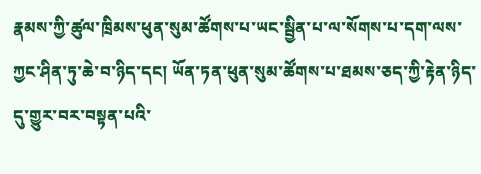རྣམས་ཀྱི་ཚུལ་ཁྲིམས་ཕུན་སུམ་ཚོགས་པ་ཡང་སྦྱིན་པ་ལ་སོགས་པ་དག་ལས་ཀྱང་ཤིན་ཏུ་ཆེ་བ་ཉིད་དང། ཡོན་ཏན་ཕུན་སུམ་ཚོགས་པ་ཐམས་ཅད་ཀྱི་རྟེན་ཉིད་དུ་གྱུར་བར་བསྟན་པའི་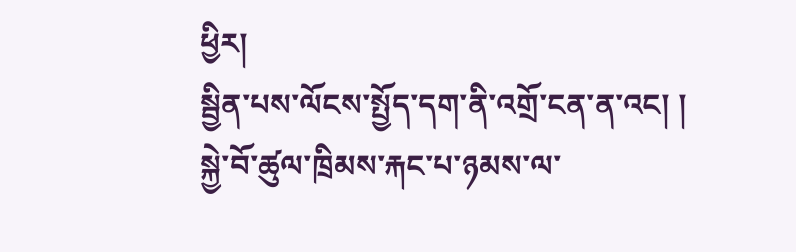ཕྱིར།
སྦྱིན་པས་ལོངས་སྤྱོད་དག་ནི་འགྲོ་ངན་ན་འང། །
སྐྱེ་བོ་ཚུལ་ཁྲིམས་རྐང་པ་ཉམས་ལ་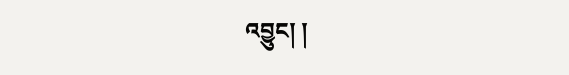འབྱུང། །